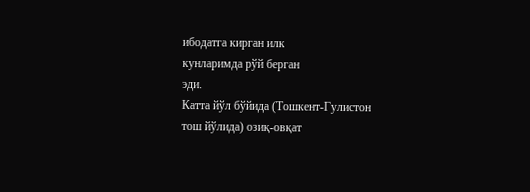ибодатга кирган илк
кунларимда рўй берган
эди.
Катта йўл бўйида (Тошкент-Гулистон
тош йўлида) озиқ-овқат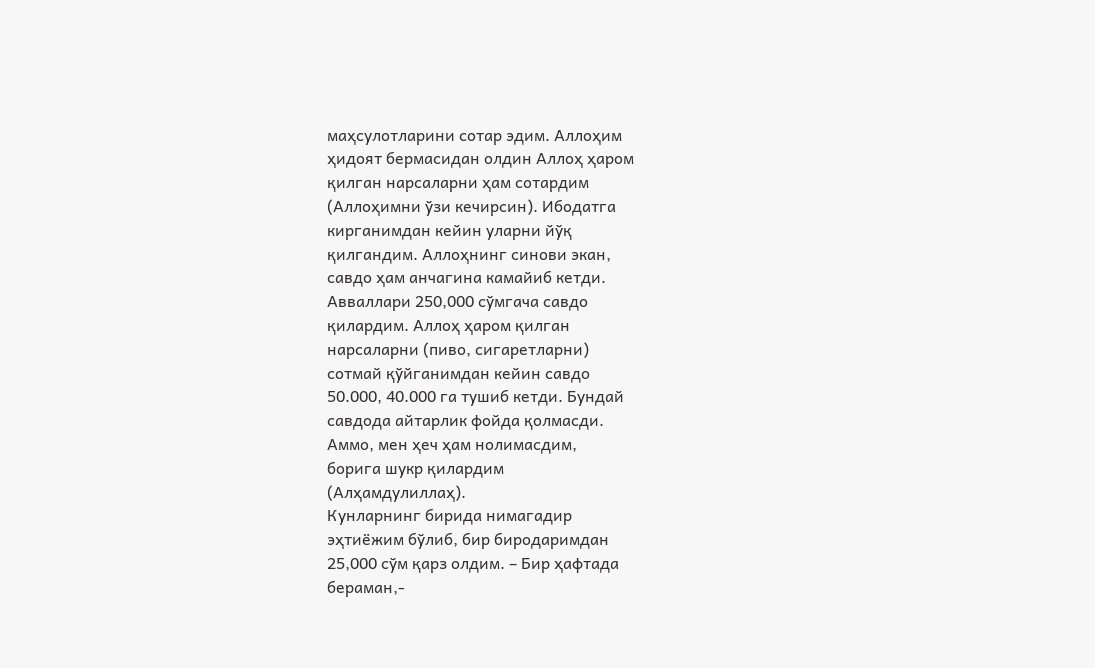маҳсулотларини сотар эдим. Аллоҳим
ҳидоят бермасидан олдин Аллоҳ ҳаром
қилган нарсаларни ҳам сотардим
(Аллоҳимни ўзи кечирсин). Ибодатга
кирганимдан кейин уларни йўқ
қилгандим. Аллоҳнинг синови экан,
савдо ҳам анчагина камайиб кетди.
Авваллари 250,000 сўмгача савдо
қилардим. Аллоҳ ҳаром қилган
нарсаларни (пиво, сигаретларни)
сотмай қўйганимдан кейин савдо
50.000, 40.000 га тушиб кетди. Бундай
савдода айтарлик фойда қолмасди.
Аммо, мен ҳеч ҳам нолимасдим,
борига шукр қилардим
(Алҳамдулиллаҳ).
Кунларнинг бирида нимагадир
эҳтиёжим бўлиб, бир биродаримдан
25,000 сўм қарз олдим. – Бир ҳафтада
бераман,-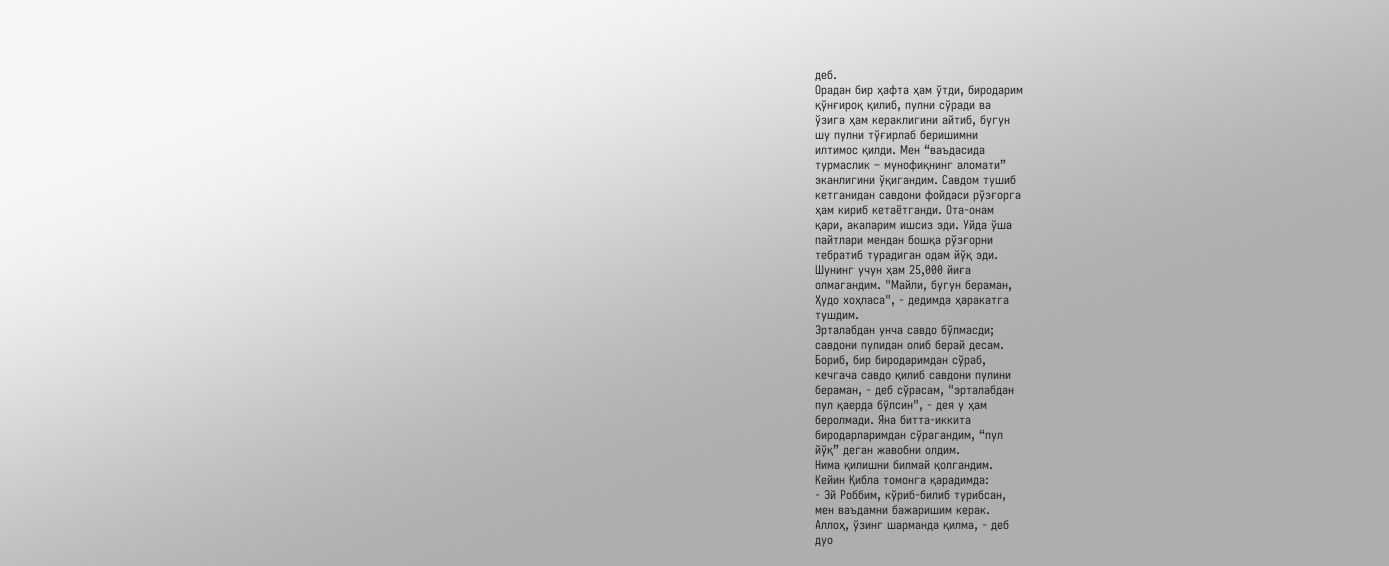деб.
Орадан бир ҳафта ҳам ўтди, биродарим
қўнғироқ қилиб, пулни сўради ва
ўзига ҳам кераклигини айтиб, бугун
шу пулни тўғирлаб беришимни
илтимос қилди. Мен “ваъдасида
турмаслик – мунофиқнинг аломати”
эканлигини ўқигандим. Савдом тушиб
кетганидан савдони фойдаси рўзғорга
ҳам кириб кетаётганди. Ота-онам
қари, акаларим ишсиз эди. Уйда ўша
пайтлари мендан бошқа рўзғорни
тебратиб турадиган одам йўқ эди.
Шунинг учун ҳам 25,000 йиға
олмагандим. "Майли, бугун бераман,
Ҳудо хоҳласа", - дедимда ҳаракатга
тушдим.
Эрталабдан унча савдо бўлмасди;
савдони пулидан олиб берай десам.
Бориб, бир биродаримдан сўраб,
кечгача савдо қилиб савдони пулини
бераман, - деб сўрасам, "эрталабдан
пул қаерда бўлсин", - дея у ҳам
беролмади. Яна битта-иккита
биродарларимдан сўрагандим, “пул
йўқ” деган жавобни олдим.
Нима қилишни билмай қолгандим.
Кейин Қибла томонга қарадимда:
- Эй Роббим, кўриб-билиб турибсан,
мен ваъдамни бажаришим керак.
Аллоҳ, ўзинг шарманда қилма, - деб
дуо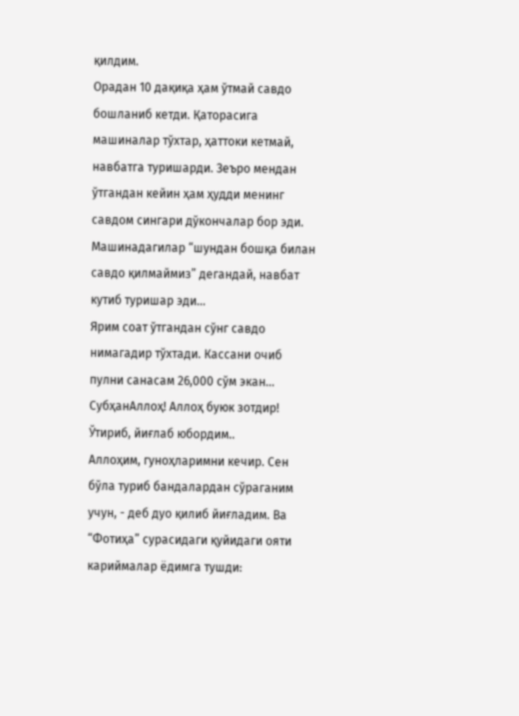қилдим.
Орадан 10 дақиқа ҳам ўтмай савдо
бошланиб кетди. Қаторасига
машиналар тўхтар, ҳаттоки кетмай,
навбатга туришарди. Зеъро мендан
ўтгандан кейин ҳам ҳудди менинг
савдом сингари дўкончалар бор эди.
Машинадагилар “шундан бошқа билан
савдо қилмаймиз” дегандай, навбат
кутиб туришар эди...
Ярим соат ўтгандан сўнг савдо
нимагадир тўхтади. Кассани очиб
пулни санасам 26,000 сўм экан...
СубҳанАллоҳ! Аллоҳ буюк зотдир!
Ўтириб, йиғлаб юбордим..
Аллоҳим, гуноҳларимни кечир. Сен
бўла туриб бандалардан сўраганим
учун, - деб дуо қилиб йиғладим. Ва
“Фотиҳа” сурасидаги қуйидаги ояти
кариймалар ёдимга тушди: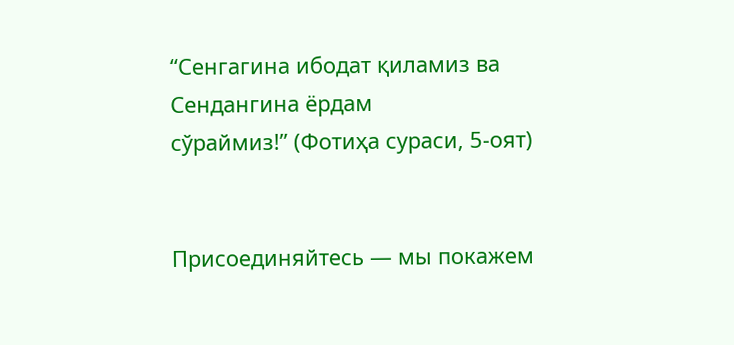“Сенгагина ибодат қиламиз ва
Сендангина ёрдам
сўраймиз!” (Фотиҳа сураси, 5-оят)


Присоединяйтесь — мы покажем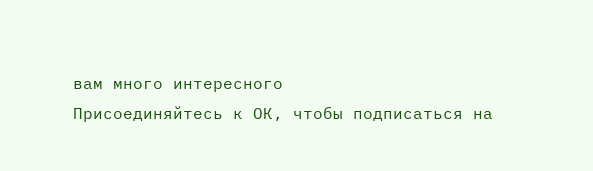вам много интересного
Присоединяйтесь к ОК, чтобы подписаться на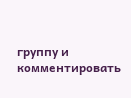группу и комментировать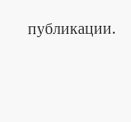публикации.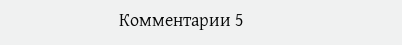Комментарии 5